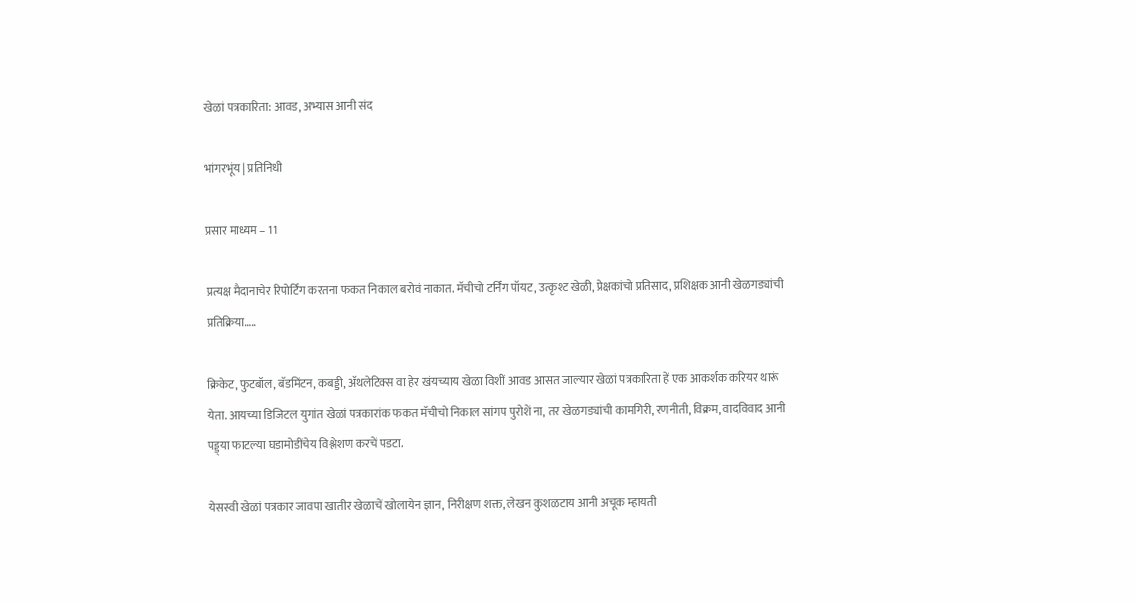खेळां पत्रकारिता: आवड, अभ्यास आनी संद

भांगरभूंय | प्रतिनिधी

प्रसार माध्यम – 11

प्रत्यक्ष मैदानाचेर रिपोर्टिंग करतना फकत निकाल बरोवं नाकात. मॅचीचो टर्निंग पॉयट, उत्कृश्ट खेळी, प्रेक्षकांचो प्रतिसाद, प्रशिक्षक आनी खेळगड्यांची प्रतिक्रिया…..

क्रिकेट, फुटबॉल, बॅडमिंटन, कबड्डी, अ‍ॅथलेटिक्स वा हेर खंयच्याय खेळा विशीं आवड आसत जाल्यार खेळां पत्रकारिता हें एक आकर्शक करियर थारूं येता. आयच्या डिजिटल युगांत खेळां पत्रकारांक फकत मॅचीचो निकाल सांगप पुरोशें ना, तर खेळगड्यांची कामगिरी, रणनीती, विक्रम, वादविवाद आनी पड्ड्या फाटल्या घडामोडींचेय विश्लेशण करचें पडटा.

येसस्वी खेळां पत्रकार जावपा खातीर खेळाचें खोलायेन ज्ञान, निरीक्षण शक्त, लेखन कुशळटाय आनी अचूक म्हायती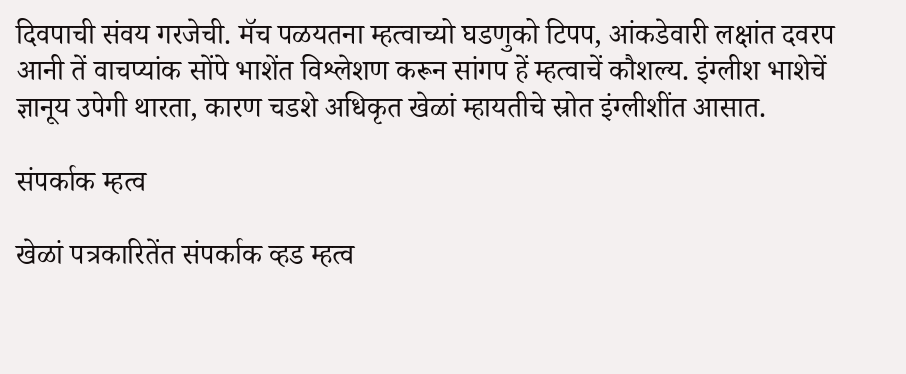दिवपाची संवय गरजेची. मॅच पळयतना म्हत्वाच्यो घडणुको टिपप, आंकडेवारी लक्षांत दवरप आनी तें वाचप्यांक सोंपे भाशेंत विश्लेशण करून सांगप हें म्हत्वाचें कौशल्य. इंग्लीश भाशेचें ज्ञानूय उपेगी थारता, कारण चडशे अधिकृत खेळां म्हायतीचे स्रोत इंग्लीशींत आसात.

संपर्काक म्हत्व

खेळां पत्रकारितेंत संपर्काक व्हड म्हत्व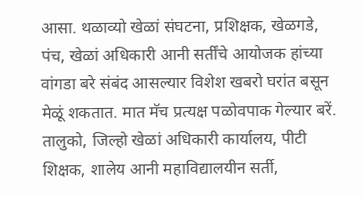आसा. थळाव्यो खेळां संघटना, प्रशिक्षक, खेळगडे, पंच, खेळां अधिकारी आनी सर्तींचे आयोजक हांच्या वांगडा बरे संबंद आसल्यार विशेश खबरो घरांत बसून मेळूं शकतात. मात मॅच प्रत्यक्ष पळोवपाक गेल्यार बरें. तालुको, जिल्हो खेळां अधिकारी कार्यालय, पीटी शिक्षक, शालेय आनी महाविद्यालयीन सर्ती,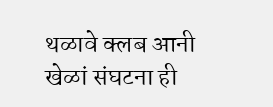थळावे क्लब आनी खेळां संघटना ही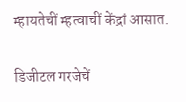म्हायतेचीं म्हत्वाचीं केंद्रां आसात.

डिजीटल गरजेचें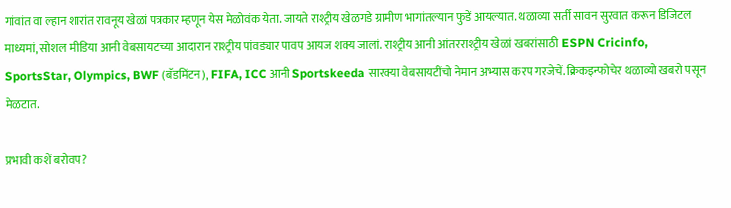गांवांत वा ल्हान शारांत रावनूय खेळां पत्रकार म्हणून येस मेळोवंक येता. जायते राश्ट्रीय खेळगडे ग्रामीण भागांतल्यान फुडें आयल्यात. थळाव्या सर्ती सावन सुरवात करून डिजिटल माध्यमां, सोशल मीडिया आनी वेबसायटच्या आदारान राश्ट्रीय पांवड्यार पावप आयज शक्य जालां. राश्ट्रीय आनी आंतरराश्ट्रीय खेळां खबरांसाठी ESPN Cricinfo, SportsStar, Olympics, BWF (बॅडमिंटन), FIFA, ICC आनी Sportskeeda सारक्या वेबसायटींचो नेमान अभ्यास करप गरजेचें. क्रिकइन्फोचेर थळाव्यो खबरो पसून मेळटात.

प्रभावी कशें बरोवप?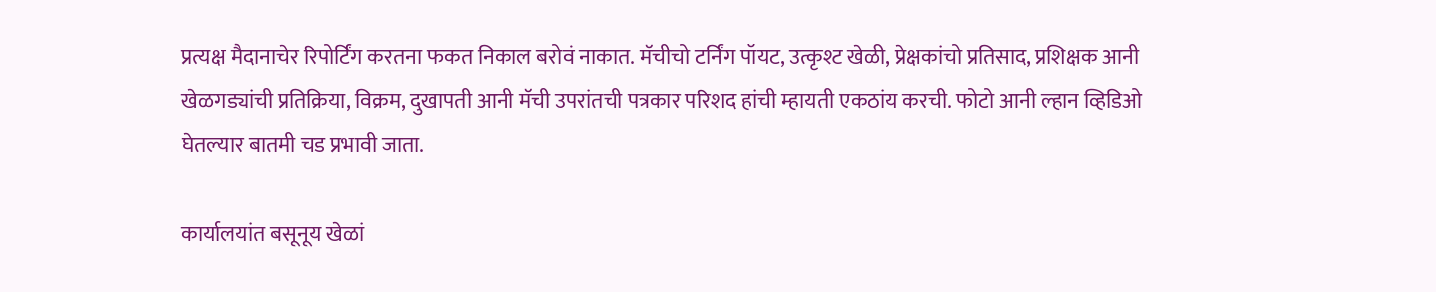प्रत्यक्ष मैदानाचेर रिपोर्टिंग करतना फकत निकाल बरोवं नाकात. मॅचीचो टर्निंग पॉयट, उत्कृश्ट खेळी, प्रेक्षकांचो प्रतिसाद, प्रशिक्षक आनी खेळगड्यांची प्रतिक्रिया, विक्रम, दुखापती आनी मॅची उपरांतची पत्रकार परिशद हांची म्हायती एकठांय करची. फोटो आनी ल्हान व्हिडिओ घेतल्यार बातमी चड प्रभावी जाता.

कार्यालयांत बसूनूय खेळां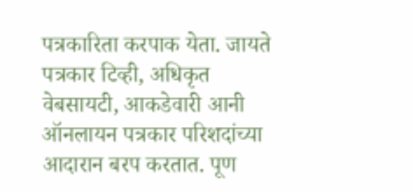पत्रकारिता करपाक येता. जायते पत्रकार टिव्ही, अधिकृत वेबसायटी, आकडेवारी आनी ऑनलायन पत्रकार परिशदांच्या आदारान बरप करतात. पूण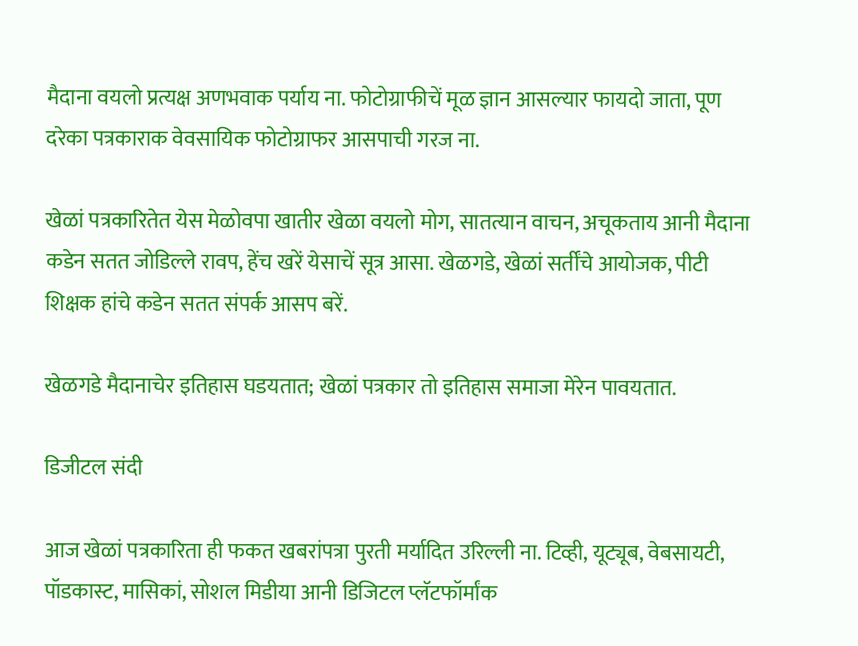मैदाना वयलो प्रत्यक्ष अणभवाक पर्याय ना. फोटोग्राफीचें मूळ ज्ञान आसल्यार फायदो जाता, पूण दरेका पत्रकाराक वेवसायिक फोटोग्राफर आसपाची गरज ना.

खेळां पत्रकारितेत येस मेळोवपा खातीर खेळा वयलो मोग, सातत्यान वाचन, अचूकताय आनी मैदाना कडेन सतत जोडिल्ले रावप, हेंच खरें येसाचें सूत्र आसा. खेळगडे, खेळां सर्तींचे आयोजक, पीटी शिक्षक हांचे कडेन सतत संपर्क आसप बरें.

खेळगडे मैदानाचेर इतिहास घडयतात; खेळां पत्रकार तो इतिहास समाजा मेरेन पावयतात.

डिजीटल संदी

आज खेळां पत्रकारिता ही फकत खबरांपत्रा पुरती मर्यादित उरिल्ली ना. टिव्ही, यूट्यूब, वेबसायटी, पॉडकास्ट, मासिकां, सोशल मिडीया आनी डिजिटल प्लॅटफॉर्मांक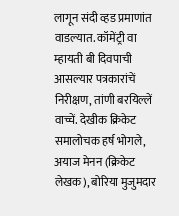लागून संदी व्हड प्रमाणांत वाडल्यात. कॉमेंट्री वा म्हायती बी दिवपाची आसल्यार पत्रकारांचें निरीक्षण, तांणी बरयिल्लें वाच्चें. देखीक क्रिकेट समालोचक हर्ष भोगले, अयाज मेनन (क्रिकेट लेखक), बोरिया मुजुमदार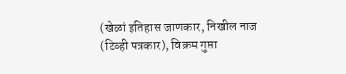(खेळां इतिहास जाणकार, निखील नाज (टिव्ही पत्रकार), विक्रम गुप्ता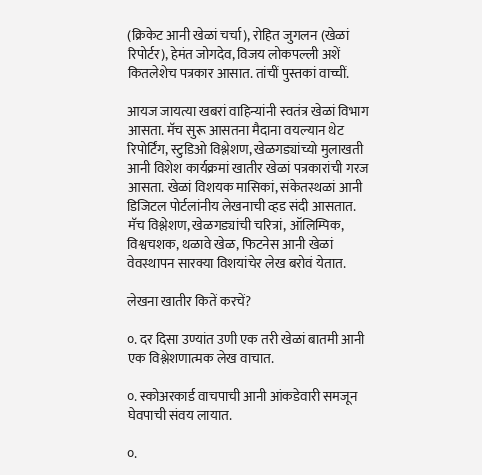(क्रिकेट आनी खेळां चर्चा), रोहित जुगलन (खेळां रिपोर्टर), हेमंत जोगदेव, विजय लोकपल्ली अशें कितलेशेच पत्रकार आसात. तांचीं पुस्तकां वाच्चीं.

आयज जायत्या खबरां वाहिन्यांनी स्वतंत्र खेळां विभाग आसता. मॅच सुरू आसतना मैदाना वयल्यान थेट रिपोर्टिंग, स्टुडिओ विश्लेशण, खेळगड्यांच्यो मुलाखती आनी विशेश कार्यक्रमां खातीर खेळां पत्रकारांची गरज आसता. खेळां विशयक मासिकां, संकेतस्थळां आनी डिजिटल पोर्टलांनीय लेखनाची व्हड संदी आसतात. मॅच विश्लेशण, खेळगड्यांची चरित्रां, ऑलिम्पिक, विश्वचशक, थळावे खेळ, फिटनेस आनी खेळां वेवस्थापन सारक्या विशयांचेर लेख बरोवं येतात.

लेखना खातीर कितें करचें?

०. दर दिसा उण्यांत उणी एक तरी खेळां बातमी आनी एक विश्लेशणात्मक लेख वाचात.

०. स्कोअरकार्ड वाचपाची आनी आंकडेवारी समजून घेवपाची संवय लायात.

०.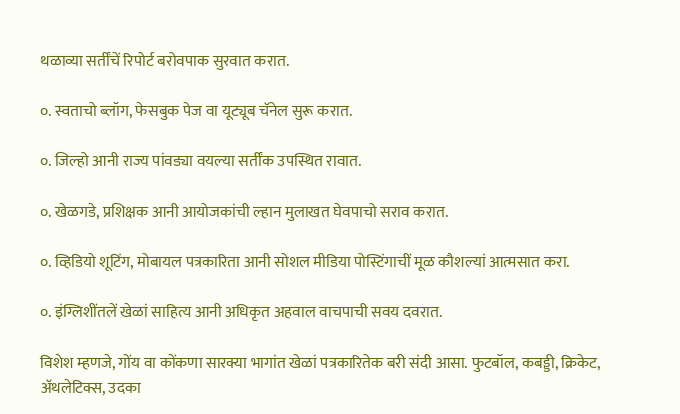थळाव्या सर्तींचें रिपोर्ट बरोवपाक सुरवात करात.

०. स्वताचो ब्लॉग, फेसबुक पेज वा यूट्यूब चॅनेल सुरू करात.

०. जिल्हो आनी राज्य पांवड्या वयल्या सर्तींक उपस्थित रावात.

०. खेळगडे, प्रशिक्षक आनी आयोजकांची ल्हान मुलाखत घेवपाचो सराव करात.

०. व्हिडियो शूटिंग, मोबायल पत्रकारिता आनी सोशल मीडिया पोस्टिंगाचीं मूळ कौशल्यां आत्मसात करा.

०. इंग्लिशींतलें खेळां साहित्य आनी अधिकृत अहवाल वाचपाची सवय दवरात.

विशेश म्हणजे, गोंय वा कोंकणा सारक्या भागांत खेळां पत्रकारितेक बरी संदी आसा. फुटबॉल, कबड्डी, क्रिकेट, अ‍ॅथलेटिक्स, उदका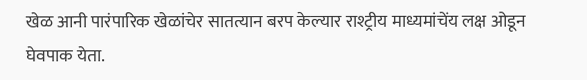खेळ आनी पारंपारिक खेळांचेर सातत्यान बरप केल्यार राश्ट्रीय माध्यमांचेंय लक्ष ओडून घेवपाक येता.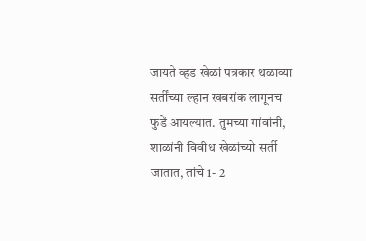जायते व्हड खेळां पत्रकार थळाव्या सर्तींच्या ल्हान खबरांक लागूनच फुडें आयल्यात. तुमच्या गांवांनी, शाळांनी विवीध खेळांच्यो सर्ती जातात, तांचे 1- 2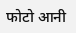फोटो आनी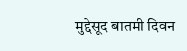मुद्देसूद बातमी दिवन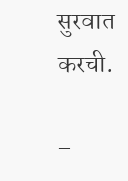सुरवात करची.

–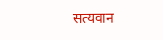सत्यवान